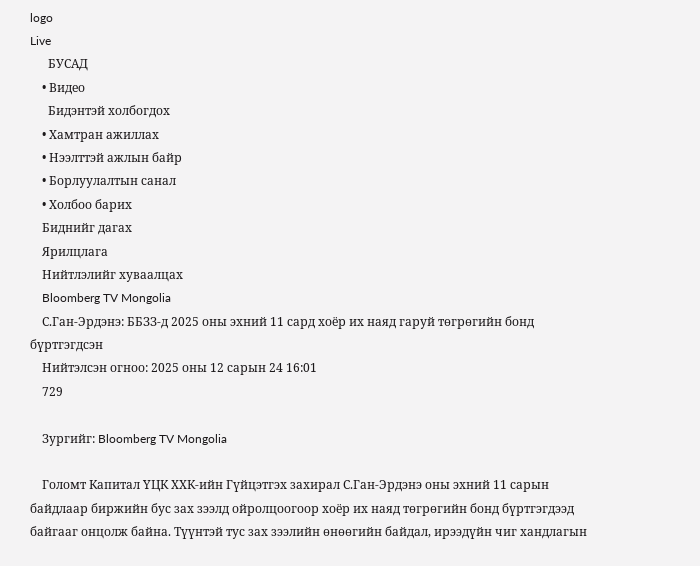logo
Live
      БУСАД
    • Видео
      Бидэнтэй холбогдох
    • Хамтран ажиллах
    • Нээлттэй ажлын байр
    • Борлуулалтын санал
    • Холбоо барих
    Биднийг дагах
    Ярилцлага
    Нийтлэлийг хуваалцах
    Bloomberg TV Mongolia
    С.Ган-Эрдэнэ: ББЗЗ-д 2025 оны эхний 11 сард хоёр их наяд гаруй төгрөгийн бонд бүртгэгдсэн
    Нийтэлсэн огноо: 2025 оны 12 сарын 24 16:01
    729

    Зургийг: Bloomberg TV Mongolia

    Голомт Капитал ҮЦК ХХК-ийн Гүйцэтгэх захирал С.Ган-Эрдэнэ оны эхний 11 сарын байдлаар биржийн бус зах зээлд ойролцоогоор хоёр их наяд төгрөгийн бонд бүртгэгдээд байгааг онцолж байна. Түүнтэй тус зах зээлийн өнөөгийн байдал, ирээдүйн чиг хандлагын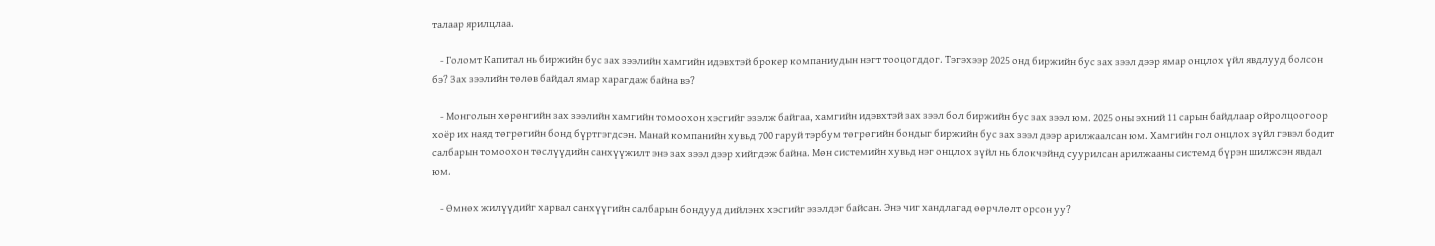талаар ярилцлаа.

    - Голомт Капитал нь биржийн бус зах зээлийн хамгийн идэвхтэй брокер компаниудын нэгт тооцогддог. Тэгэхээр 2025 онд биржийн бус зах зээл дээр ямар онцлох үйл явдлууд болсон бэ? Зах зээлийн төлөв байдал ямар харагдаж байна вэ?

    - Монголын хөрөнгийн зах зээлийн хамгийн томоохон хэсгийг эзэлж байгаа, хамгийн идэвхтэй зах зээл бол биржийн бус зах зээл юм. 2025 оны эхний 11 сарын байдлаар ойролцоогоор хоёр их наяд төгрөгийн бонд бүртгэгдсэн. Манай компанийн хувьд 700 гаруй тэрбум төгрөгийн бондыг биржийн бус зах зээл дээр арилжаалсан юм. Хамгийн гол онцлох зүйл гэвэл бодит салбарын томоохон төслүүдийн санхүүжилт энэ зах зээл дээр хийгдэж байна. Мөн системийн хувьд нэг онцлох зүйл нь блокчэйнд суурилсан арилжааны системд бүрэн шилжсэн явдал юм.

    - Өмнөх жилүүдийг харвал санхүүгийн салбарын бондууд дийлэнх хэсгийг эзэлдэг байсан. Энэ чиг хандлагад өөрчлөлт орсон уу?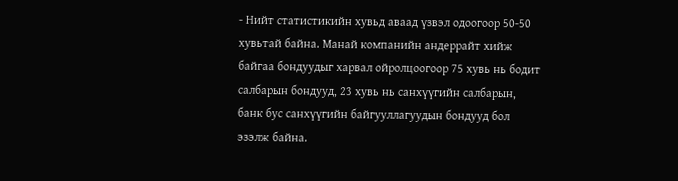- Нийт статистикийн хувьд аваад үзвэл одоогоор 50-50 хувьтай байна. Манай компанийн андеррайт хийж байгаа бондуудыг харвал ойролцоогоор 75 хувь нь бодит салбарын бондууд, 23 хувь нь санхүүгийн салбарын, банк бус санхүүгийн байгууллагуудын бондууд бол эзэлж байна.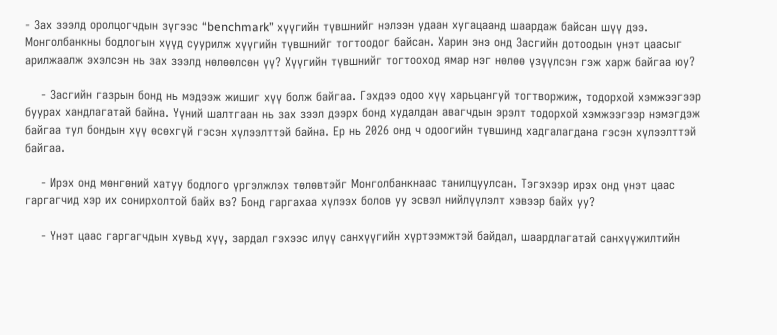- Зах зээлд оролцогчдын зүгээс “benchmark” хүүгийн түвшнийг нэлээн удаан хугацаанд шаардаж байсан шүү дээ. Монголбанкны бодлогын хүүд суурилж хүүгийн түвшнийг тогтоодог байсан. Харин энэ онд Засгийн дотоодын үнэт цаасыг арилжаалж эхэлсэн нь зах зээлд нөлөөлсөн үү? Хүүгийн түвшнийг тогтооход ямар нэг нөлөө үзүүлсэн гэж харж байгаа юу?

    - Засгийн газрын бонд нь мэдээж жишиг хүү болж байгаа. Гэхдээ одоо хүү харьцангуй тогтворжиж, тодорхой хэмжээгээр буурах хандлагатай байна. Үүний шалтгаан нь зах зээл дээрх бонд худалдан авагчдын эрэлт тодорхой хэмжээгээр нэмэгдэж байгаа тул бондын хүү өсөхгүй гэсэн хүлээлттэй байна. Ер нь 2026 онд ч одоогийн түвшинд хадгалагдана гэсэн хүлээлттэй байгаа.

    - Ирэх онд мөнгөний хатуу бодлого үргэлжлэх төлөвтэйг Монголбанкнаас танилцуулсан. Тэгэхээр ирэх онд үнэт цаас гаргагчид хэр их сонирхолтой байх вэ? Бонд гаргахаа хүлээх болов уу эсвэл нийлүүлэлт хэвээр байх уу?

    - Үнэт цаас гаргагчдын хувьд хүү, зардал гэхээс илүү санхүүгийн хүртээмжтэй байдал, шаардлагатай санхүүжилтийн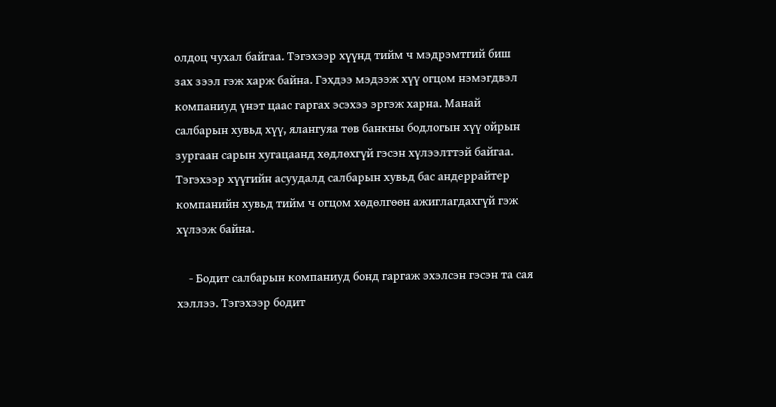олдоц чухал байгаа. Тэгэхээр хүүнд тийм ч мэдрэмтгий биш зах зээл гэж харж байна. Гэхдээ мэдээж хүү огцом нэмэгдвэл компаниуд үнэт цаас гаргах эсэхээ эргэж харна. Манай салбарын хувьд хүү, ялангуяа төв банкны бодлогын хүү ойрын зургаан сарын хугацаанд хөдлөхгүй гэсэн хүлээлттэй байгаа. Тэгэхээр хүүгийн асуудалд салбарын хувьд бас андеррайтер компанийн хувьд тийм ч огцом хөдөлгөөн ажиглагдахгүй гэж хүлээж байна.

    - Бодит салбарын компаниуд бонд гаргаж эхэлсэн гэсэн та сая хэллээ. Тэгэхээр бодит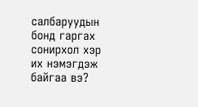салбаруудын бонд гаргах сонирхол хэр их нэмэгдэж байгаа вэ?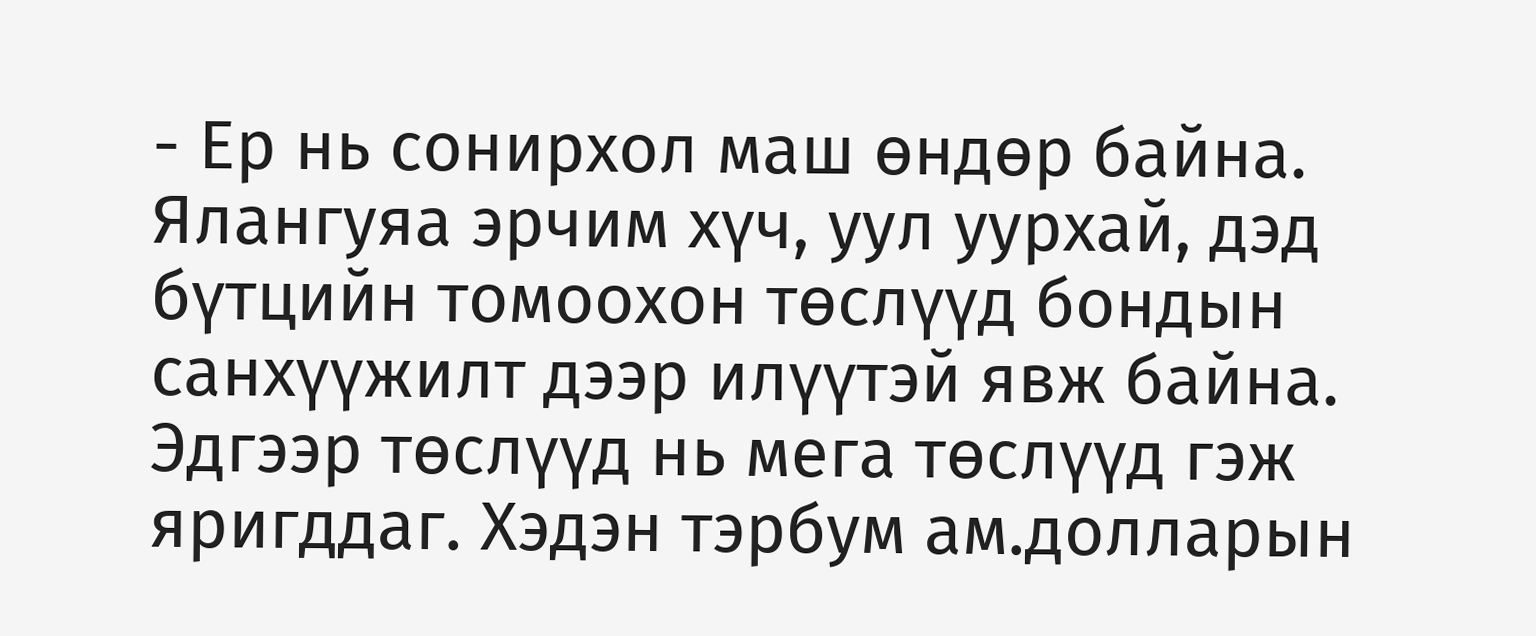- Ер нь сонирхол маш өндөр байна. Ялангуяа эрчим хүч, уул уурхай, дэд бүтцийн томоохон төслүүд бондын санхүүжилт дээр илүүтэй явж байна. Эдгээр төслүүд нь мега төслүүд гэж яригддаг. Хэдэн тэрбум ам.долларын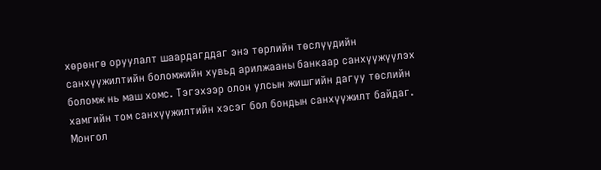хөрөнгө оруулалт шаардагддаг энэ төрлийн төслүүдийн санхүүжилтийн боломжийн хувьд арилжааны банкаар санхүүжүүлэх боломж нь маш хомс. Тэгэхээр олон улсын жишгийн дагуу төслийн хамгийн том санхүүжилтийн хэсэг бол бондын санхүүжилт байдаг. Монгол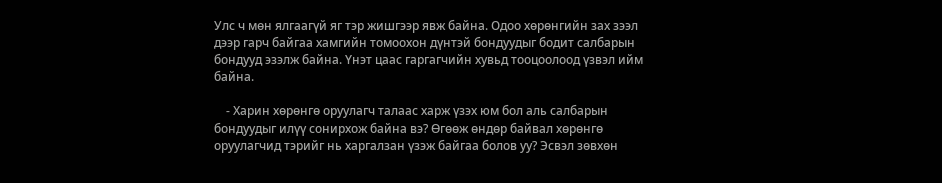Улс ч мөн ялгаагүй яг тэр жишгээр явж байна. Одоо хөрөнгийн зах зээл дээр гарч байгаа хамгийн томоохон дүнтэй бондуудыг бодит салбарын бондууд эзэлж байна. Үнэт цаас гаргагчийн хувьд тооцоолоод үзвэл ийм байна.

    - Харин хөрөнгө оруулагч талаас харж үзэх юм бол аль салбарын бондуудыг илүү сонирхож байна вэ? Өгөөж өндөр байвал хөрөнгө оруулагчид тэрийг нь харгалзан үзэж байгаа болов уу? Эсвэл зөвхөн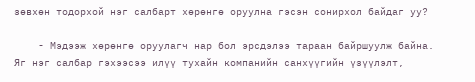зөвхөн тодорхой нэг салбарт хөрөнгө оруулна гэсэн сонирхол байдаг уу?

    - Мэдээж хөрөнгө оруулагч нар бол эрсдэлээ тараан байршуулж байна. Яг нэг салбар гэхээсээ илүү тухайн компанийн санхүүгийн үзүүлэлт,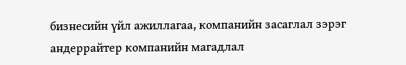бизнесийн үйл ажиллагаа, компанийн засаглал зэрэг андеррайтер компанийн магадлал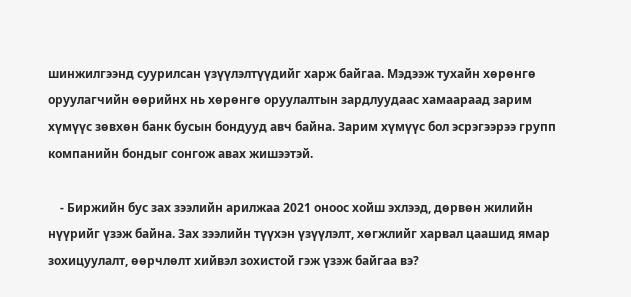шинжилгээнд суурилсан үзүүлэлтүүдийг харж байгаа. Мэдээж тухайн хөрөнгө оруулагчийн өөрийнх нь хөрөнгө оруулалтын зардлуудаас хамаараад зарим хүмүүс зөвхөн банк бусын бондууд авч байна. Зарим хүмүүс бол эсрэгээрээ групп компанийн бондыг сонгож авах жишээтэй.

    - Биржийн бус зах зээлийн арилжаа 2021 оноос хойш эхлээд, дөрвөн жилийн нүүрийг үзэж байна. Зах зээлийн түүхэн үзүүлэлт, хөгжлийг харвал цаашид ямар зохицуулалт, өөрчлөлт хийвэл зохистой гэж үзэж байгаа вэ?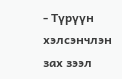- Түрүүн хэлсэнчлэн зах зээл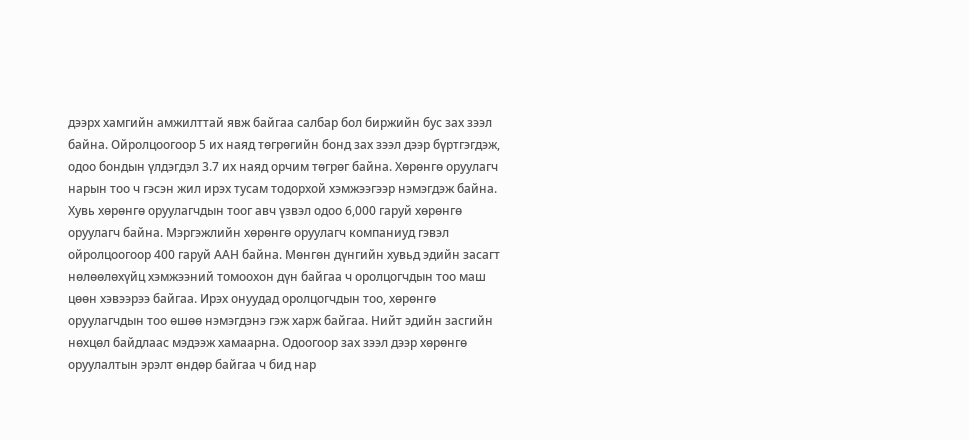дээрх хамгийн амжилттай явж байгаа салбар бол биржийн бус зах зээл байна. Ойролцоогоор 5 их наяд төгрөгийн бонд зах зээл дээр бүртгэгдэж, одоо бондын үлдэгдэл 3.7 их наяд орчим төгрөг байна. Хөрөнгө оруулагч нарын тоо ч гэсэн жил ирэх тусам тодорхой хэмжээгээр нэмэгдэж байна.  Хувь хөрөнгө оруулагчдын тоог авч үзвэл одоо 6,000 гаруй хөрөнгө оруулагч байна. Мэргэжлийн хөрөнгө оруулагч компаниуд гэвэл ойролцоогоор 400 гаруй ААН байна. Мөнгөн дүнгийн хувьд эдийн засагт нөлөөлөхүйц хэмжээний томоохон дүн байгаа ч оролцогчдын тоо маш цөөн хэвээрээ байгаа. Ирэх онуудад оролцогчдын тоо, хөрөнгө оруулагчдын тоо өшөө нэмэгдэнэ гэж харж байгаа. Нийт эдийн засгийн нөхцөл байдлаас мэдээж хамаарна. Одоогоор зах зээл дээр хөрөнгө оруулалтын эрэлт өндөр байгаа ч бид нар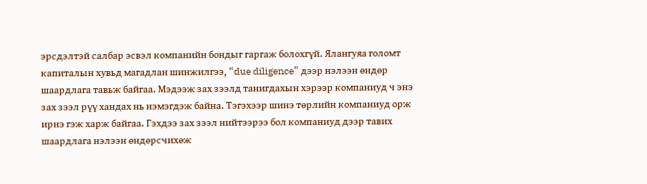эрсдэлтэй салбар эсвэл компанийн бондыг гаргаж болохгүй. Ялангуяа голомт капиталын хувьд магадлан шинжилгээ, “due diligence” дээр нэлээн өндөр шаардлага тавьж байгаа. Мэдээж зах зээлд танигдахын хэрээр компаниуд ч энэ зах зээл рүү хандах нь нэмэгдэж байна. Тэгэхээр шинэ төрлийн компаниуд орж ирнэ гэж харж байгаа. Гэхдээ зах зээл нийтээрээ бол компаниуд дээр тавих шаардлага нэлээн өндөрсчихөж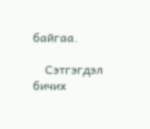байгаа.

    Cэтгэгдэл бичих